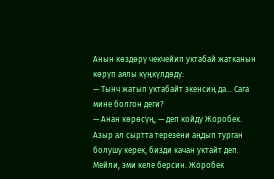Анын көздөрү чекчейип уктабай жатканын көрүп аялы күңкүлдөдү:
— Тынч жатып уктабайт экенсиң да… Сага мине болгон деги?
— Анан көрөсүң, — деп койду Жоробек. Азыр ал сыртта терезени аңдып турган болушу керек, бизди качан уктайт деп. Мейли, эми келе берсин. Жоробек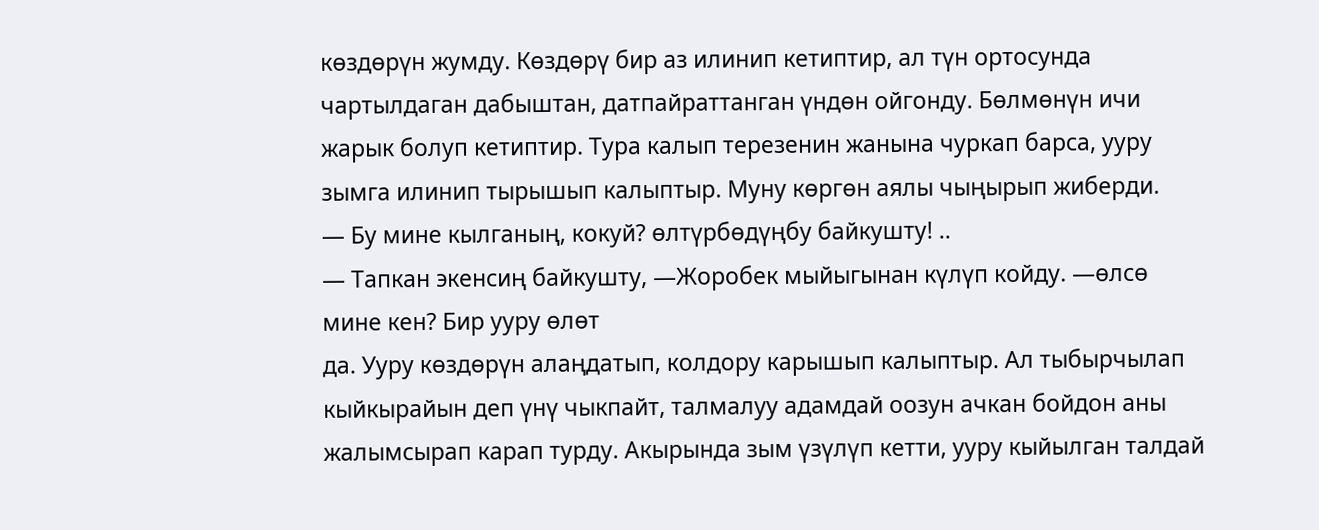көздөрүн жумду. Көздөрү бир аз илинип кетиптир, ал түн ортосунда чартылдаган дабыштан, датпайраттанган үндөн ойгонду. Бөлмөнүн ичи жарык болуп кетиптир. Тура калып терезенин жанына чуркап барса, ууру зымга илинип тырышып калыптыр. Муну көргөн аялы чыңырып жиберди.
— Бу мине кылганың, кокуй? өлтүрбөдүңбу байкушту! ..
— Тапкан экенсиң байкушту, —Жоробек мыйыгынан күлүп койду. —өлсө мине кен? Бир ууру өлөт
да. Ууру көздөрүн алаңдатып, колдору карышып калыптыр. Ал тыбырчылап кыйкырайын деп үнү чыкпайт, талмалуу адамдай оозун ачкан бойдон аны жалымсырап кaрап турду. Акырында зым үзүлүп кетти, ууру кыйылган талдай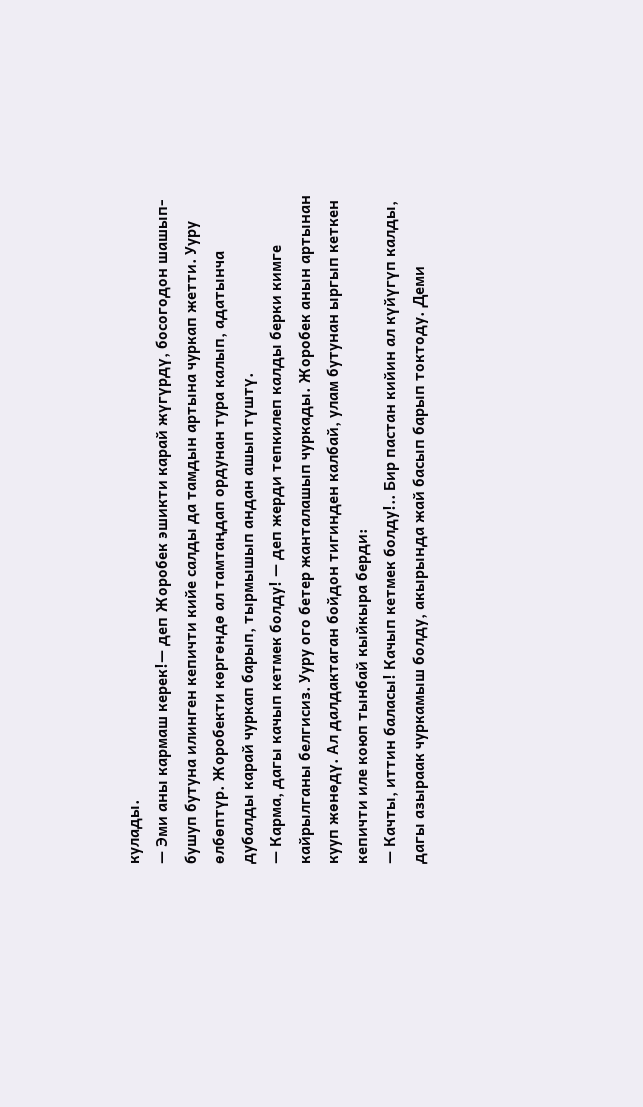кулады.
— Эми аны кармаш керек!— деп Жоробек эшикти карай жүгүрдү, босогодон шашып-бушуп бутуна илинген кепичти кийе салды да тамдын артына чуркап жетти. Ууру өлбөптүр. Жоробекти көргөндө ал тамтаңдап ордунан тура калып, адатынча дубалды карай чуркап барып, тырмышып андан ашып түштү.
— Карма, дагы качып кетмек болду! — деп жерди тепкилеп калды берки кимге кайрылганы белгисиз. Ууру ого бетер жанталашып чуркады. Жоробек анын артынан кууп жөнөдү. Ал далдактаган бойдон тигинден калбай, улам бутунан ыргып кеткен кепичти иле коюп тынбай кыйкыра берди:
— Качты, иттин баласы! Качып кетмек болду!.. Бир пастан кийин ал күйүгүп калды, дагы азыраак чуркамыш болду, акырында жай басып барып токтоду. Деми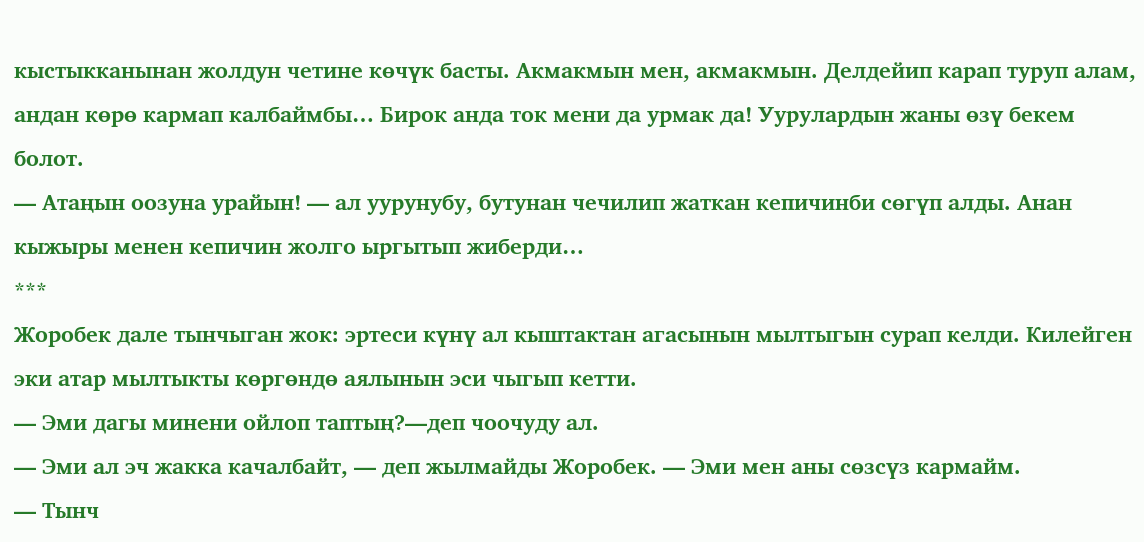кыстыкканынан жолдун четине көчүк басты. Акмакмын мен, акмакмын. Делдейип карап туруп алам, андан көрө кармап калбаймбы… Бирок анда ток мени да урмак да! Уурулардын жаны өзү бекем болот.
— Атаңын оозуна урайын! — ал уурунубу, бутунан чечилип жаткан кепичинби сөгүп алды. Анан кыжыры менен кепичин жолго ыргытып жиберди…
***
Жоробек дале тынчыган жок: эртеси күнү ал кыштактан агасынын мылтыгын сурап келди. Килейген эки атар мылтыкты көргөндө аялынын эси чыгып кетти.
— Эми дагы минени ойлоп таптың?—деп чоочуду ал.
— Эми ал эч жакка качалбайт, — деп жылмайды Жоробек. — Эми мен аны сөзсүз кармайм.
— Тынч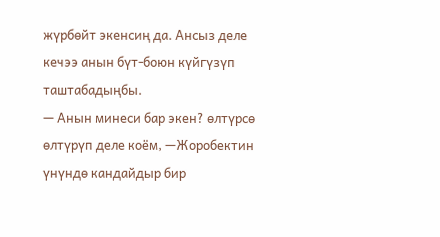жүрбөйт экенсиң да. Ансыз деле кечээ анын бүт-боюн күйгүзүп таштабадыңбы.
— Анын минеси бар экен? өлтүрсө өлтүрүп деле коём, —Жоробектин үнүндө кандайдыр бир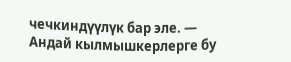чечкиндүүлүк бар эле. — Андай кылмышкерлерге бу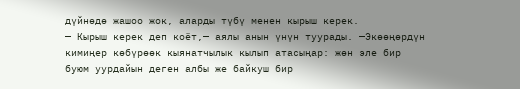дүйнөдө жашоо жок, аларды түбү менен кырыш керек.
— Кырыш керек деп коёт,— аялы анын үнүн туурады. —Экөөңөрдүн кимиңер көбүрөөк кыянатчылык кылып атасыңар: жөн эле бир буюм уурдайын деген албы же байкуш бир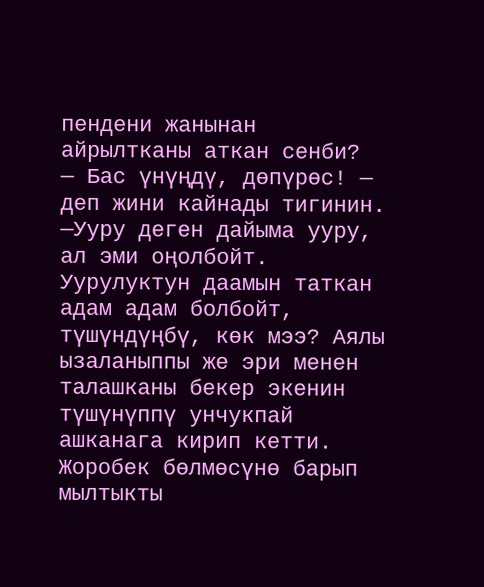пендени жанынан айрылтканы аткан сенби?
— Бас үнүңдү, дөпүрөс! — деп жини кайнады тигинин. —Ууру деген дайыма ууру, ал эми оңолбойт. Уурулуктун даамын таткан адам адам болбойт, түшүндүңбү, көк мээ? Аялы ызаланыппы же эри менен талашканы бекер экенин түшүнүппү унчукпай ашканага кирип кетти. Жоробек бөлмөсүнө барып мылтыкты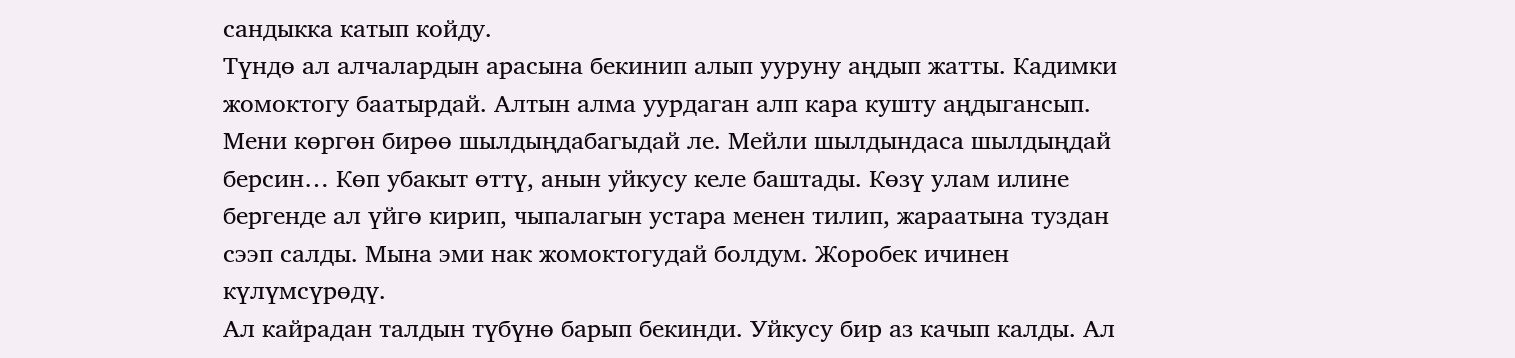сандыкка катып койду.
Түндө ал алчалардын арасына бекинип алып ууруну аңдып жатты. Кадимки жомоктогу баатырдай. Алтын алма уурдаган алп кара кушту аңдыгансып. Мени көргөн бирөө шылдыңдабагыдай ле. Мейли шылдындаса шылдыңдай берсин… Көп убакыт өттү, анын уйкусу келе баштады. Көзү улам илине бергенде ал үйгө кирип, чыпалагын устара менен тилип, жараатына туздан сээп салды. Мына эми нак жомоктогудай болдум. Жоробек ичинен күлүмсүрөдү.
Ал кайрадан талдын түбүнө барып бекинди. Уйкусу бир аз качып калды. Ал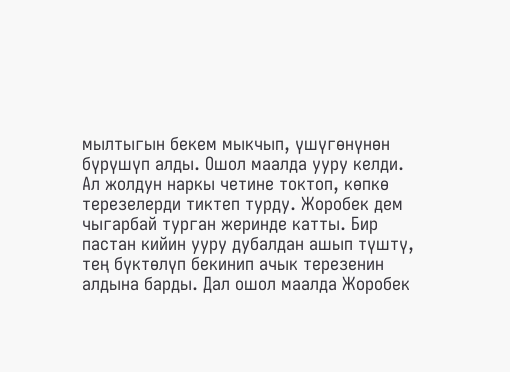мылтыгын бекем мыкчып, үшүгөнүнөн бүрүшүп алды. Ошол маалда ууру келди. Ал жолдун наркы четине токтоп, көпкө терезелерди тиктеп турду. Жоробек дем чыгарбай турган жеринде катты. Бир пастан кийин ууру дубалдан ашып түштү, тең бүктөлүп бекинип ачык терезенин алдына барды. Дал ошол маалда Жоробек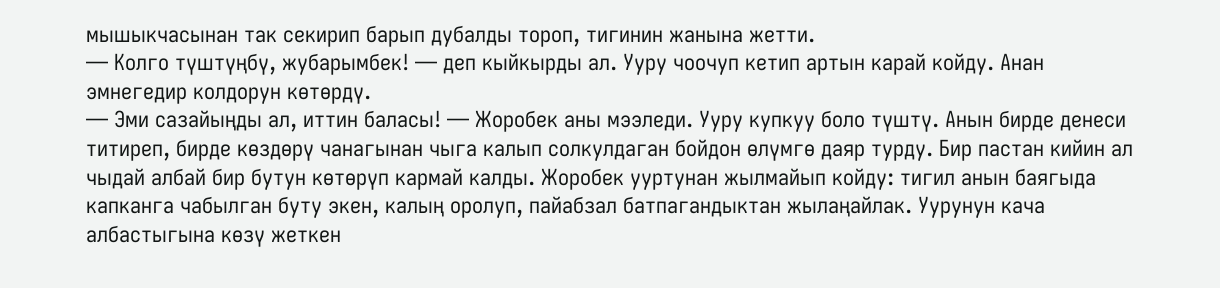мышыкчасынан так секирип барып дубалды тороп, тигинин жанына жетти.
— Колго түштүңбү, жубарымбек! — деп кыйкырды ал. Ууру чоочуп кетип артын карай койду. Анан эмнегедир колдорун көтөрдү.
— Эми сазайыңды ал, иттин баласы! — Жоробек аны мээледи. Ууру купкуу боло түштү. Анын бирде денеси титиреп, бирде көздөрү чанагынан чыга калып солкулдаган бойдон өлүмгө даяр турду. Бир пастан кийин ал чыдай албай бир бутун көтөрүп кармай калды. Жоробек ууртунан жылмайып койду: тигил анын баягыда капканга чабылган буту экен, калың оролуп, пайабзал батпагандыктан жылаңайлак. Уурунун кача албастыгына көзү жеткен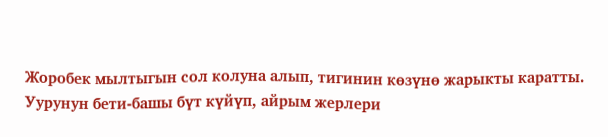Жоробек мылтыгын сол колуна алып, тигинин көзүнө жарыкты каратты. Уурунун бети-башы бүт күйүп, айрым жерлери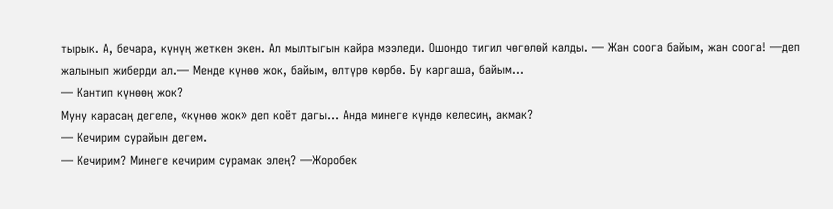тырык. А, бечара, күнүң жеткен экен. Ал мылтыгын кайра мээледи. Ошондо тигил чөгөлөй калды. — Жан соога байым, жан соога! —деп жалынып жиберди ал.— Менде күнөө жок, байым, өлтүрө көрбө. Бу каргаша, байым…
— Кантип күнөөң жок?
Муну карасаң дегеле, «күнөө жок» деп коёт дагы… Анда минеге күндө келесиң, акмак?
— Кечирим сурайын дегем.
— Кечирим? Минеге кечирим сурамак элең? —Жоробек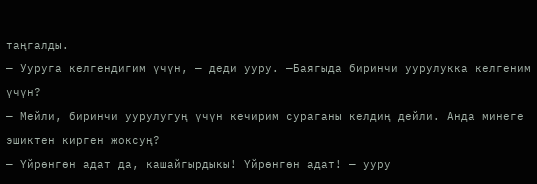таңгалды.
— Ууруга келгендигим үчүн, — деди ууру. —Баягыда биринчи уурулукка келгеним үчүн?
— Мейли, биринчи уурулугуң үчүн кечирим сураганы келдиң дейли. Анда минеге эшиктен кирген жоксуң?
— Үйрөнгөн адат да, кашайгырдыкы! Үйрөнгөн адат! — ууру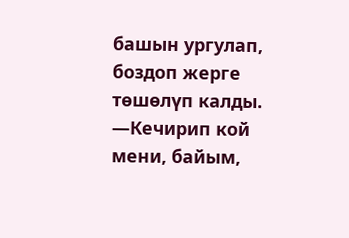башын ургулап,
боздоп жерге төшөлүп калды. —Кечирип кой мени, байым,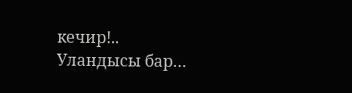кечир!..
Уландысы бар…